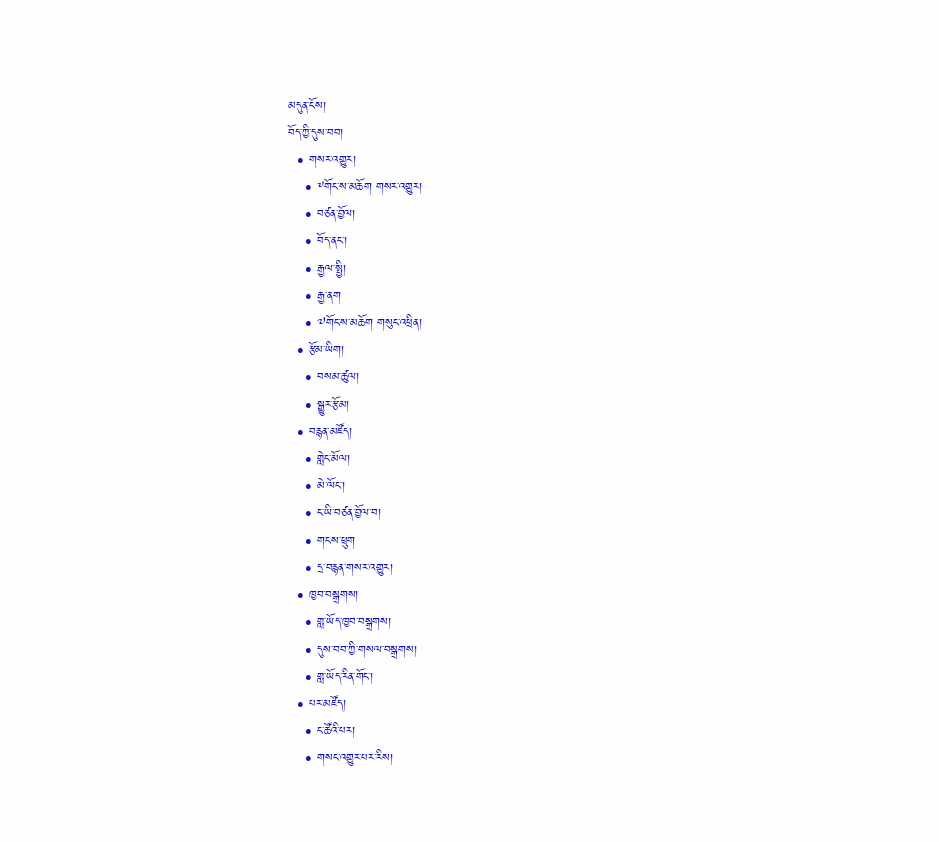མདུན་ངོས།
བོད་ཀྱི་དུས་བབ།
  • གསར་འགྱུར།
    • ༸གོང་ས་མཆོག གསར་འགྱུར།
    • བཙན་བྱོལ།
    • བོད་ནང་།
    • རྒྱལ་སྤྱི།
    • རྒྱ་ནག
    • ༧གོང་ས་མཆོག གསུང་འཕྲིན།
  • རྩོམ་ཡིག།
    • བསམ་ཚུལ།
    • སྒྱུར་རྩོམ།
  • བརྙན་མཛོད།
    • གླེང་མོལ།
    • མེ་ལོང་།
    • ང་ཡི་བཙན་བྱོལ་བ།
    • གངས་ཕྲུག
    • དྲ་བརྙན་གསར་འགྱུར།
  • ཁྱབ་བསྒྲགས།
    • གླ་ཡོད་ཁྱབ་བསྒྲགས།
    • དུས་བབ་ཀྱི་གསལ་བསྒྲགས།
    • གླ་ཡོད་རིན་གོང་།
  • པར་མཛོད།
    • ང་ཚོའི་པར།
    • གསང་འགྱུར་པར་རིས།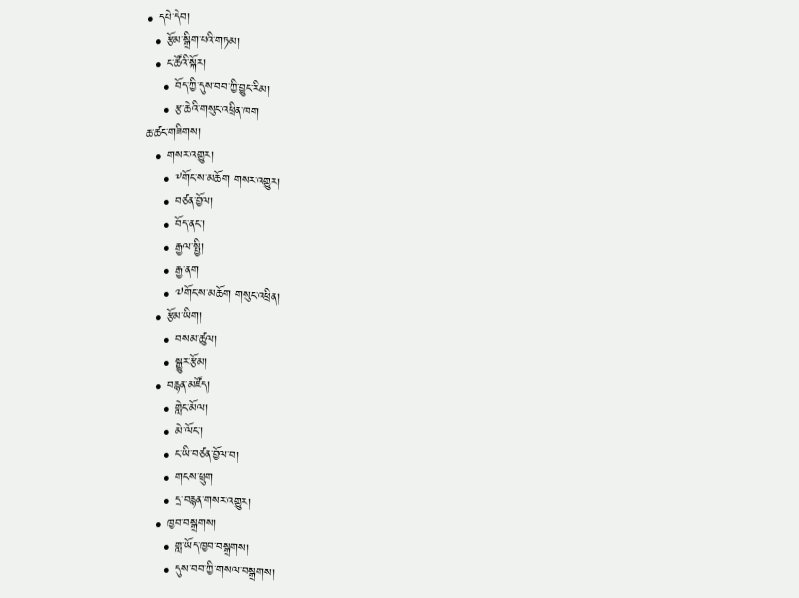• དཔེ་དེབ།
  • རྩོམ་སྒྲིག་པའི་གཏམ།
  • ང་ཚོའི་སྐོར།
    • བོད་ཀྱི་དུས་བབ་ཀྱི་བྱུང་རིམ།
    • རྩ་ཆེའི་གསུང་འཕྲིན་ཁག
ཆ་ཚང་གཟིགས།
  • གསར་འགྱུར།
    • ༸གོང་ས་མཆོག གསར་འགྱུར།
    • བཙན་བྱོལ།
    • བོད་ནང་།
    • རྒྱལ་སྤྱི།
    • རྒྱ་ནག
    • ༧གོང་ས་མཆོག གསུང་འཕྲིན།
  • རྩོམ་ཡིག།
    • བསམ་ཚུལ།
    • སྒྱུར་རྩོམ།
  • བརྙན་མཛོད།
    • གླེང་མོལ།
    • མེ་ལོང་།
    • ང་ཡི་བཙན་བྱོལ་བ།
    • གངས་ཕྲུག
    • དྲ་བརྙན་གསར་འགྱུར།
  • ཁྱབ་བསྒྲགས།
    • གླ་ཡོད་ཁྱབ་བསྒྲགས།
    • དུས་བབ་ཀྱི་གསལ་བསྒྲགས།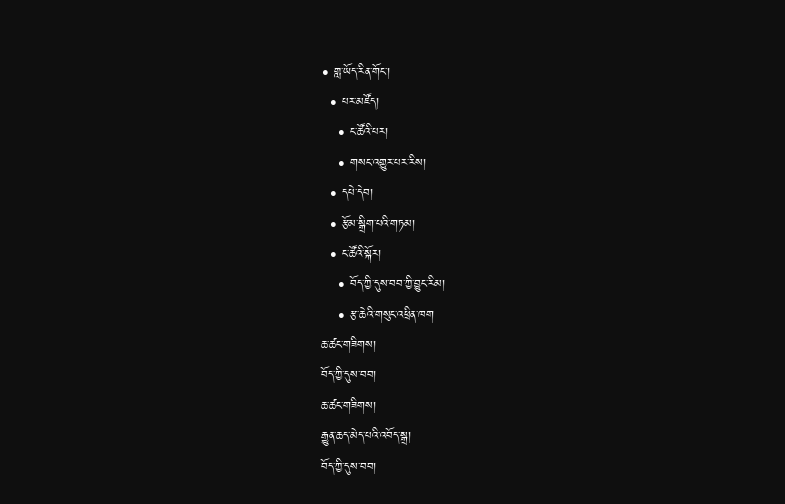• གླ་ཡོད་རིན་གོང་།
  • པར་མཛོད།
    • ང་ཚོའི་པར།
    • གསང་འགྱུར་པར་རིས།
  • དཔེ་དེབ།
  • རྩོམ་སྒྲིག་པའི་གཏམ།
  • ང་ཚོའི་སྐོར།
    • བོད་ཀྱི་དུས་བབ་ཀྱི་བྱུང་རིམ།
    • རྩ་ཆེའི་གསུང་འཕྲིན་ཁག
ཆ་ཚང་གཟིགས།
བོད་ཀྱི་དུས་བབ།
ཆ་ཚང་གཟིགས།
རྒྱུན་ཆད་མེད་པའི་འབོད་སྒྲ།
བོད་ཀྱི་དུས་བབ།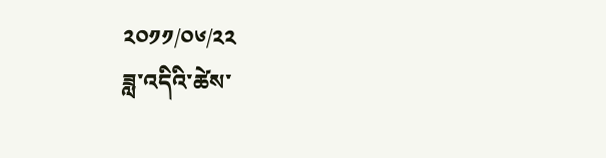༢༠༡༡/༠༦/༢༢
ཟླ་འདིའི་ཚེས་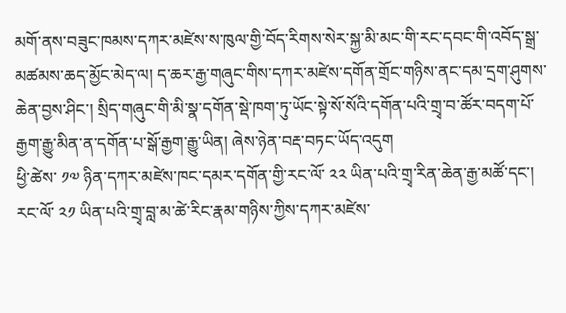མགོ་ནས་བཟུང་ཁམས་དཀར་མཛེས་ས་ཁུལ་གྱི་བོད་རིགས་སེར་སྐྱ་མི་མང་གི་རང་དབང་གི་འབོད་སྒྲ་མཚམས་ཆད་མྱོང་མེད་ལ། ད་ཆར་རྒྱ་གཞུང་གིས་དཀར་མཛེས་དགོན་གྲོང་གཉིས་ནང་དམ་དྲག་ཤུགས་ཆེན་བྱས་ཤིང་། སྲིད་གཞུང་གི་མི་སྣ་དགོན་སྡེ་ཁག་ཏུ་ཡོང་སྟེ་སོ་སོའི་དགོན་པའི་གྲྭ་བ་ཚོར་བདག་པོ་རྒྱག་རྒྱུ་མིན་ན་དགོན་པ་སྒོ་རྒྱག་རྒྱུ་ཡིན། ཞེས་ཉེན་བརྡ་བཏང་ཡོད་འདུག
ཕྱི་ཚེས་ ༡༧ ཉིན་དཀར་མཛེས་ཁང་དམར་དགོན་གྱི་རང་ལོ་ ༢༢ ཡིན་པའི་གྲྭ་རིན་ཆེན་རྒྱ་མཚོ་དང་། རང་ལོ་ ༢༡ ཡིན་པའི་གྲྭ་བླ་མ་ཚེ་རིང་རྣམ་གཉིས་ཀྱིས་དཀར་མཛེས་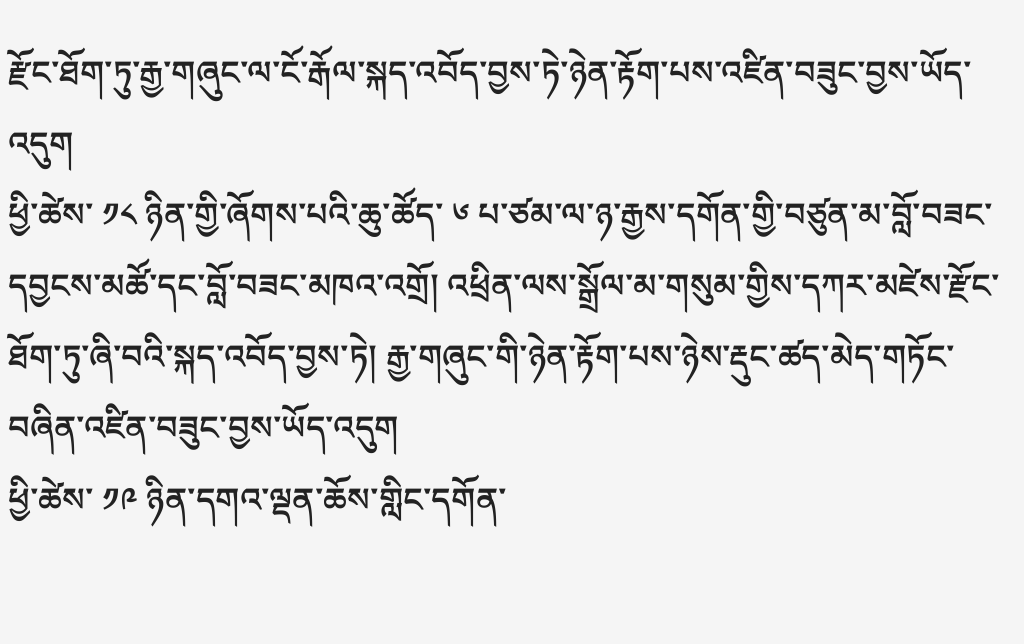རྫོང་ཐོག་ཏུ་རྒྱ་གཞུང་ལ་ངོ་རྒོལ་སྐད་འབོད་བྱས་ཏེ་ཉེན་རྟོག་པས་འཛིན་བཟུང་བྱས་ཡོད་འདུག
ཕྱི་ཚེས་ ༡༨ ཉིན་གྱི་ཞོགས་པའི་ཆུ་ཚོད་ ༦ པ་ཙམ་ལ་ཉ་རྒྱས་དགོན་གྱི་བཙུན་མ་བློ་བཟང་དབྱངས་མཚོ་དང་བློ་བཟང་མཁའ་འགྲོ། འཕྲིན་ལས་སྒྲོལ་མ་གསུམ་གྱིས་དཀར་མཛེས་རྫོང་ཐོག་ཏུ་ཞི་བའི་སྐད་འབོད་བྱས་ཏེ། རྒྱ་གཞུང་གི་ཉེན་རྟོག་པས་ཉེས་རྡུང་ཚད་མེད་གཏོང་བཞིན་འཛིན་བཟུང་བྱས་ཡོད་འདུག
ཕྱི་ཚེས་ ༡༩ ཉིན་དགའ་ལྡན་ཆོས་གླིང་དགོན་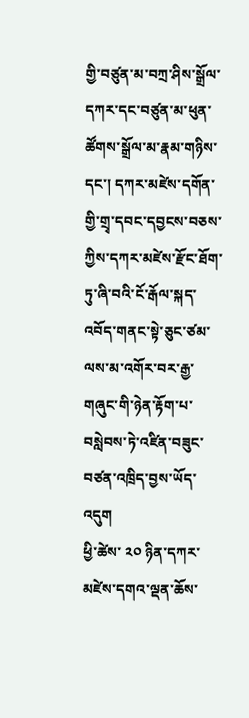གྱི་བཙུན་མ་བཀྲ་ཤིས་སྒྲོལ་དཀར་དང་བཙུན་མ་ཕུན་ཚོགས་སྒྲོལ་མ་རྣམ་གཉིས་དང་། དཀར་མཛེས་དགོན་གྱི་གྲྭ་དབང་དབྱངས་བཅས་ཀྱིས་དཀར་མཛེས་རྫོང་ཐོག་ཏུ་ཞི་བའི་ངོ་རྒོལ་སྐད་འབོད་གནང་སྟེ་ཅུང་ཙམ་ལས་མ་འགོར་བར་རྒྱ་གཞུང་གི་ཉེན་རྟོག་པ་བསླེབས་ཏེ་འཛིན་བཟུང་བཙན་འཁྲིད་བྱས་ཡོད་འདུག
ཕྱི་ཚེས་ ༢༠ ཉིན་དཀར་མཛེས་དགའ་ལྡན་ཆོས་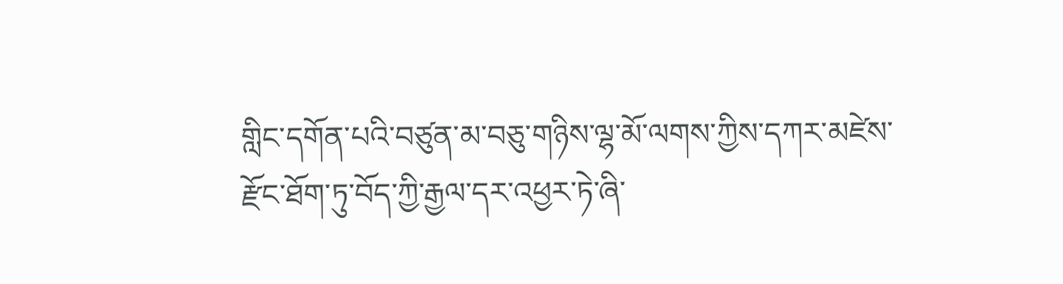གླིང་དགོན་པའི་བཙུན་མ་བཅུ་གཉིས་ལྷ་མོ་ལགས་ཀྱིས་དཀར་མཛེས་རྫོང་ཐོག་ཏུ་བོད་ཀྱི་རྒྱལ་དར་འཕྱར་ཏེ་ཞི་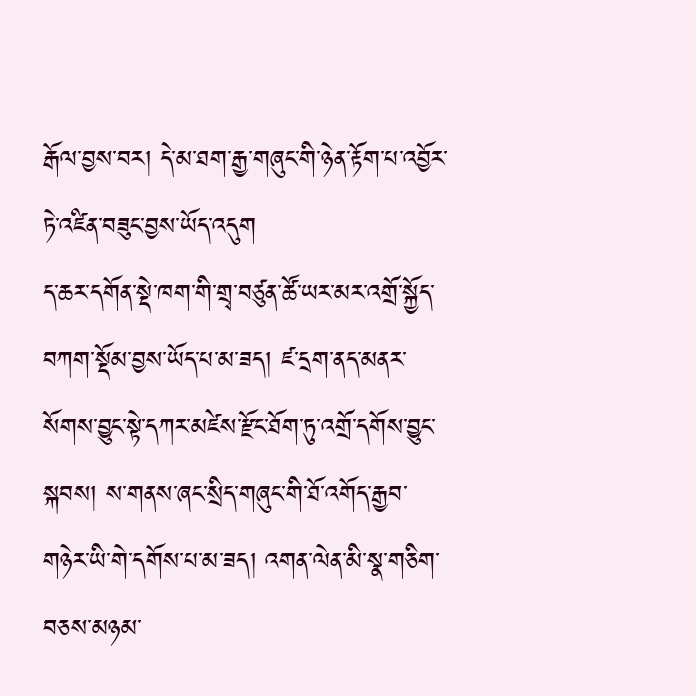རྒོལ་བྱས་བར། དེ་མ་ཐག་རྒྱ་གཞུང་གི་ཉེན་རྟོག་པ་འབྱོར་ཏེ་འཛིན་བཟུང་བྱས་ཡོད་འདུག
ད་ཆར་དགོན་སྡེ་ཁག་གི་གྲྭ་བཙུན་ཚོ་ཡར་མར་འགྲོ་སྐྱོད་བཀག་སྡོམ་བྱས་ཡོད་པ་མ་ཟད། ཛ་དྲག་ནད་མནར་སོགས་བྱུང་སྟེ་དཀར་མཛེས་རྫོང་ཐོག་ཏུ་འགྲོ་དགོས་བྱུང་སྐབས། ས་གནས་ཞང་སྲིད་གཞུང་གི་ཐོ་འགོད་རྒྱབ་གཉེར་ཡི་གེ་དགོས་པ་མ་ཟད། འགན་ལེན་མི་སྣ་གཅིག་བཅས་མཉམ་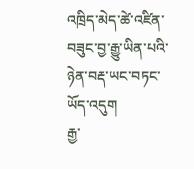འཁྲིད་མེད་ཚེ་འཛིན་བཟུང་བྱ་རྒྱུ་ཡིན་པའི་ཉེན་བརྡ་ཡང་བཏང་ཡོད་འདུག
རྒྱ་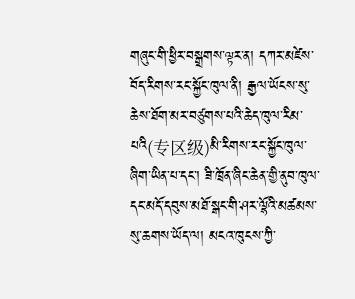གཞུང་གི་ཕྱིར་བསྒྲགས་ལྟར་ན། དཀར་མཛེས་བོད་རིགས་རང་སྐྱོང་ཁུལ་ནི། རྒྱལ་ཡོངས་སུ་ཆེས་ཐོག་མར་བཙུགས་པའི་ཆེད་ཁུལ་རིམ་པའི(专区级)མི་རིགས་རང་སྐྱོང་ཁུལ་ཞིག་ཡིན་པ་དང་། ཟི་ཁྲོན་ཞིང་ཆེན་གྱི་ནུབ་ཁུལ་དང་མདོ་དབུས་མཐོ་སྒང་གི་ཤར་ལྷོའི་མཚམས་སུ་ཆགས་ཡོད་ལ། མངའ་ཁུངས་ཀྱི་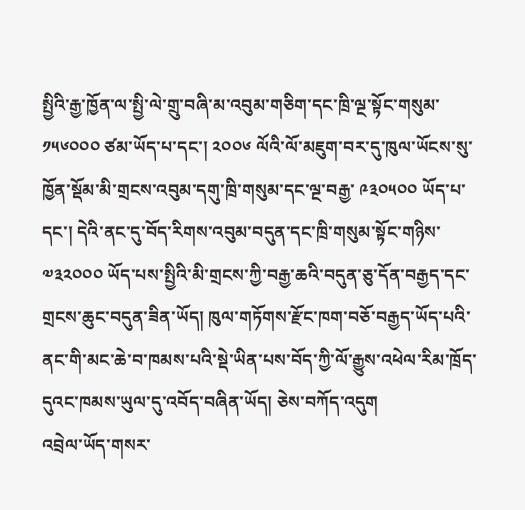སྤྱིའི་རྒྱ་ཁྱོན་ལ་སྤྱི་ལེ་གྲུ་བཞི་མ་འབུམ་གཅིག་དང་ཁྲི་ལྔ་སྟོང་གསུམ་ ༡༥༦༠༠༠ ཙམ་ཡོད་པ་དང་། ༢༠༠༦ ལོའི་ལོ་མཇུག་བར་དུ་ཁུལ་ཡོངས་སུ་ཁྱོན་སྡོམ་མི་གྲངས་འབུམ་དགུ་ཁྲི་གསུམ་དང་ལྔ་བརྒྱ་ ༩༣༠༥༠༠ ཡོད་པ་དང་། དེའི་ནང་དུ་བོད་རིགས་འབུམ་བདུན་དང་ཁྲི་གསུམ་སྟོང་གཉིས་ ༧༣༢༠༠༠ ཡོད་པས་སྤྱིའི་མི་གྲངས་ཀྱི་བརྒྱ་ཆའི་བདུན་ཅུ་དོན་བརྒྱད་དང་གྲངས་ཆུང་བདུན་ཟིན་ཡོད། ཁུལ་གཏོགས་རྫོང་ཁག་བཅོ་བརྒྱད་ཡོད་པའི་ནང་གི་མང་ཆེ་བ་ཁམས་པའི་སྡེ་ཡིན་པས་བོད་ཀྱི་ལོ་རྒྱུས་འཕེལ་རིམ་ཁྲོད་དུའང་ཁམས་ཡུལ་དུ་འབོད་བཞིན་ཡོད། ཅེས་བཀོད་འདུག
འབྲེལ་ཡོད་གསར་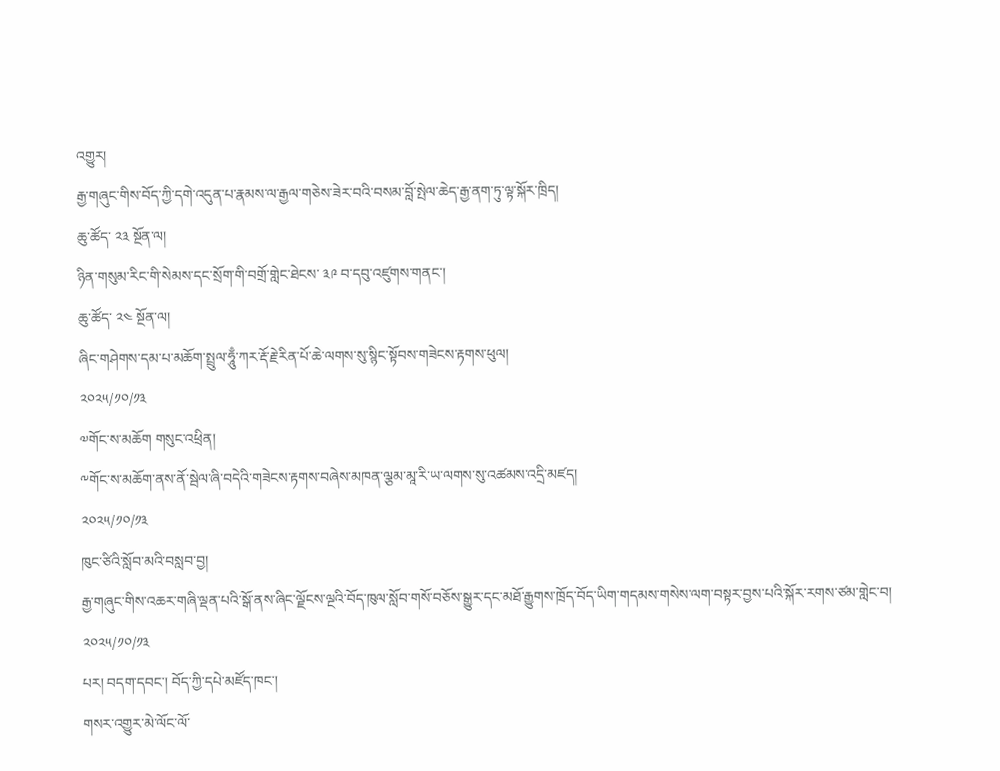འགྱུར།
རྒྱ་གཞུང་གིས་བོད་ཀྱི་དགེ་འདུན་པ་རྣམས་ལ་རྒྱལ་གཅེས་ཟེར་བའི་བསམ་བློ་སྤེལ་ཆེད་རྒྱ་ནག་ཏུ་ལྟ་སྐོར་ཁྲིད།
ཆུ་ཚོད་ ༢༣ སྔོན་ལ།
ཉིན་གསུམ་རིང་གི་སེམས་དང་སྲོག་གི་བགྲོ་གླེང་ཐེངས་ ༣༩ བ་དབུ་འཛུགས་གནང་།
ཆུ་ཚོད་ ༢༤ སྔོན་ལ།
ཞིང་གཤེགས་དམ་པ་མཆོག་སྤྲུལ་ཧཱུྃ་ཀར་རྡོ་རྗེ་རིན་པོ་ཆེ་ལགས་སུ་སྙིང་སྟོབས་གཟེངས་རྟགས་ཕུལ།
༢༠༢༥/༡༠/༡༣
༧གོང་ས་མཆོག གསུང་འཕྲིན།
༸གོང་ས་མཆོག་ནས་ནོ་སྦེལ་ཞི་བདེའི་གཟེངས་རྟགས་བཞེས་མཁན་ལྕམ་མཱ་རི་ཡ་ལགས་སུ་འཚམས་འདྲི་མཛད།
༢༠༢༥/༡༠/༡༣
ཁུང་ཙིའི་སློབ་མའི་བསླབ་བྱ།
རྒྱ་གཞུང་གིས་འཆར་གཞི་ལྡན་པའི་སྒོ་ནས་ཞིང་ལྗོངས་ལྔའི་བོད་ཁུལ་སློབ་གསོ་བཅོས་སྒྱུར་དང་མཐོ་རྒྱུགས་ཁྲོད་བོད་ཡིག་གདམས་གསེས་ལག་བསྟར་བྱས་པའི་སྐོར་རགས་ཙམ་གླེང་བ།
༢༠༢༥/༡༠/༡༣
པར། བདག་དབང་། བོད་ཀྱི་དཔེ་མཛོད་ཁང་།
གསར་འགྱུར་མེ་ལོང་ལོ་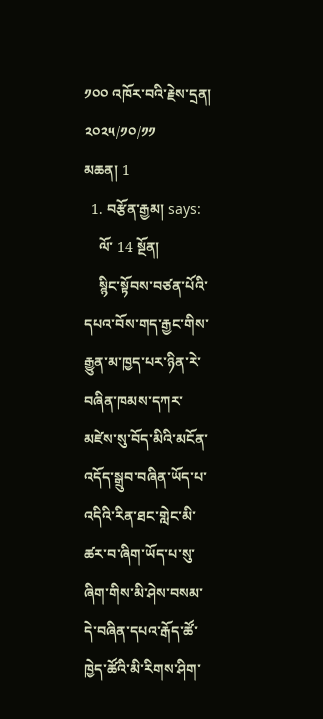༡༠༠ འཁོར་བའི་རྗེས་དྲན།
༢༠༢༥/༡༠/༡༡
མཆན། 1
  1. བརྩོན་རྒྱམ། says:
    ལོ་ 14 སྔོན།
    སྙིང་སྟོབས་བཙན་པོའི་དཔའ་བོས་གད་རྒྱང་གིས་རྒྱུན་མ་ཁྱད་པར་ཉིན་རེ་བཞིན་ཁམས་དཀར་མཛེས་སུ་བོད་མིའི་མངོན་འདོད་སྒྲུབ་བཞིན་ཡོད་པ་འདིའི་རིན་ཐང་གླེང་མི་ཚར་བ་ཞིག་ཡོད་པ་སུ་ཞིག་གིས་མི་ཤེས་བསམ་དེ་བཞིན་དཔའ་རྒོད་ཚོ་ཁྱེད་ཚོའི་མི་རིགས་ཤིག་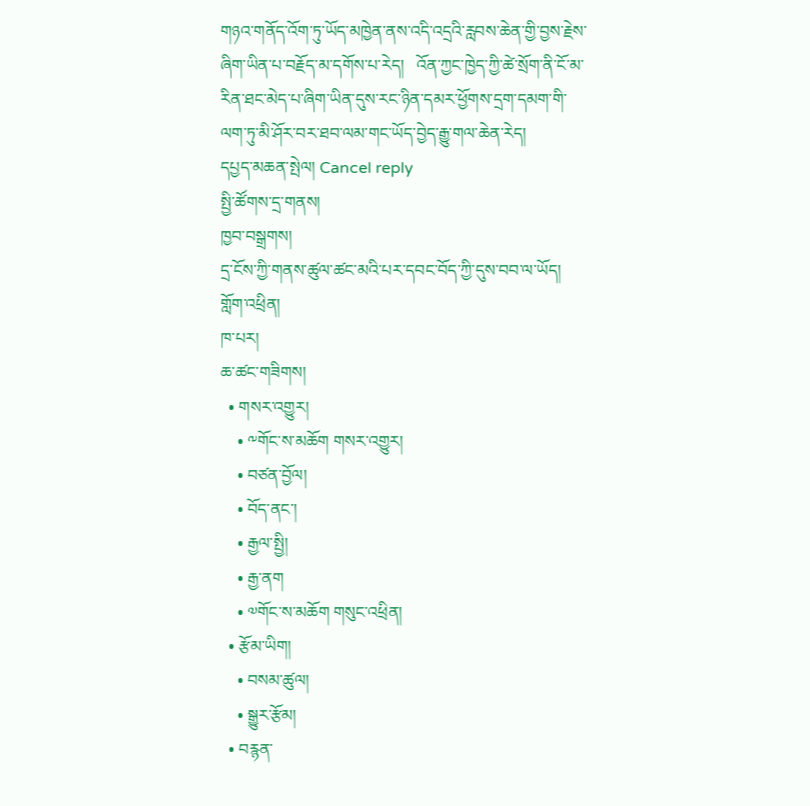གཉའ་གནོད་འོག་ཏུ་ཡོད་མཁྱེན་ནས་འདི་འདྲའི་རླབས་ཆེན་གྱི་བྱས་རྗེས་ཞིག་ཡིན་པ་བརྗོད་མ་དགོས་པ་རེད།   འོན་ཀྱང་ཁྱེད་ཀྱི་ཚེ་སྲོག་ནི་ངོ་མ་རིན་ཐང་མེད་པ་ཞིག་ཡིན་དུས་རང་ཉིན་དམར་ཕྱོགས་དྲག་དམག་གི་ལག་ཏུ་མི་ཤོར་བར་ཐབ་ལམ་གང་ཡོད་བྱེད་རྒྱུ་གལ་ཆེན་རེད།
དཔྱད་མཆན་སྤེལ། Cancel reply
སྤྱི་ཚོགས་དྲ་གནས།
ཁྱབ་བསྒྲགས།
དྲ་ངོས་ཀྱི་གནས་ཚུལ་ཚང་མའི་པར་དབང་བོད་ཀྱི་དུས་བབ་ལ་ཡོད།
གློག་འཕྲིན།
ཁ་པར།
ཆ་ཚང་གཟིགས།
  • གསར་འགྱུར།
    • ༸གོང་ས་མཆོག གསར་འགྱུར།
    • བཙན་བྱོལ།
    • བོད་ནང་།
    • རྒྱལ་སྤྱི།
    • རྒྱ་ནག
    • ༧གོང་ས་མཆོག གསུང་འཕྲིན།
  • རྩོམ་ཡིག།
    • བསམ་ཚུལ།
    • སྒྱུར་རྩོམ།
  • བརྙན་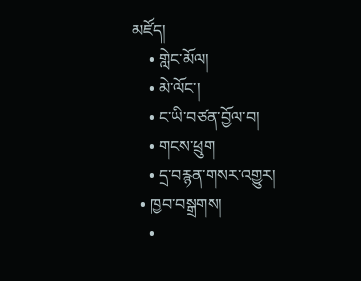མཛོད།
    • གླེང་མོལ།
    • མེ་ལོང་།
    • ང་ཡི་བཙན་བྱོལ་བ།
    • གངས་ཕྲུག
    • དྲ་བརྙན་གསར་འགྱུར།
  • ཁྱབ་བསྒྲགས།
    •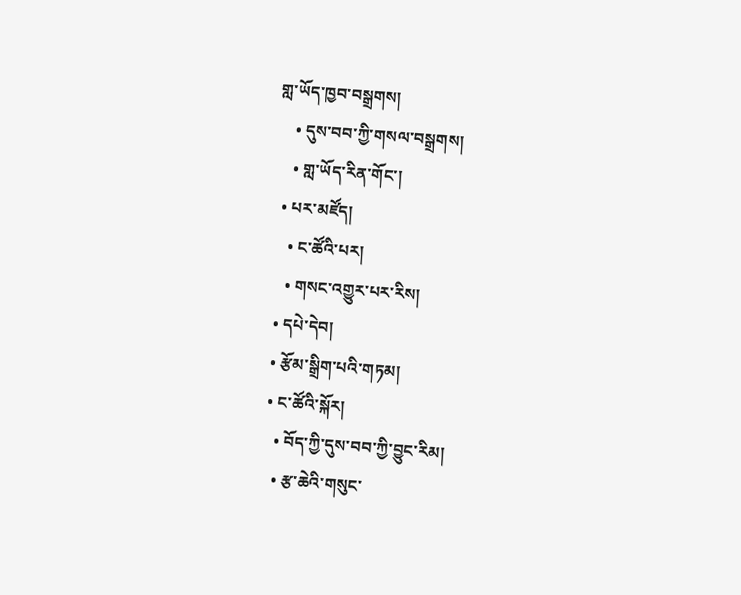གླ་ཡོད་ཁྱབ་བསྒྲགས།
    • དུས་བབ་ཀྱི་གསལ་བསྒྲགས།
    • གླ་ཡོད་རིན་གོང་།
  • པར་མཛོད།
    • ང་ཚོའི་པར།
    • གསང་འགྱུར་པར་རིས།
  • དཔེ་དེབ།
  • རྩོམ་སྒྲིག་པའི་གཏམ།
  • ང་ཚོའི་སྐོར།
    • བོད་ཀྱི་དུས་བབ་ཀྱི་བྱུང་རིམ།
    • རྩ་ཆེའི་གསུང་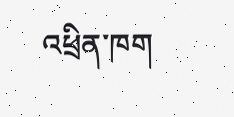འཕྲིན་ཁག